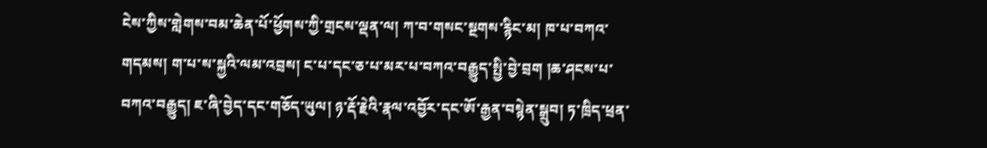ངེས་ཀྱིས་གླེགས་བམ་ཆེན་པོ་ཕྱོགས་ཀྱི་གྲངས་ལྡན་ལ། ཀ་བ་གསང་སྔགས་རྙིང་མ། ཁ་པ་བཀའ་གདམས། ག་པ་ས་སྐྱའི་ལམ་འབྲས། ང་པ་དང་ཅ་པ་མར་པ་བཀའ་བརྒྱུད་སྤྱི་བྱེ་བྲག །ཆ་ཤངས་པ་བཀའ་བརྒྱུད། ཇ་ཞི་བྱེད་དང་གཅོད་ཡུལ། ཉ་རྡོ་རྗེའི་རྣལ་འབྱོར་དང་ཨོ་རྒྱན་བསྙེན་སྒྲུབ། ཏ་ཁྲིད་ཕྲན་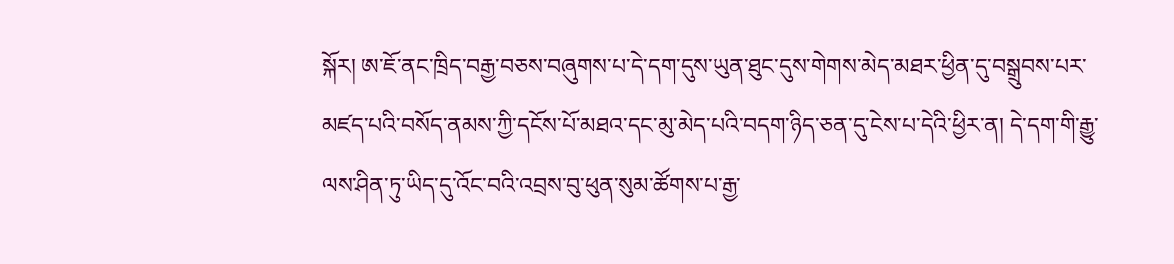སྐོར། ཨ་ཇོ་ནང་ཁྲིད་བརྒྱ་བཅས་བཞུགས་པ་དེ་དག་དུས་ཡུན་ཐུང་དུས་གེགས་མེད་མཐར་ཕྱིན་དུ་བསྒྲུབས་པར་མཛད་པའི་བསོད་ནམས་ཀྱི་དངོས་པོ་མཐའ་དང་མུ་མེད་པའི་བདག་ཉིད་ཅན་དུ་ངེས་པ་དེའི་ཕྱིར་ན། དེ་དག་གི་རྒྱུ་ལས་ཤིན་ཏུ་ཡིད་དུ་འོང་བའི་འབྲས་བུ་ཕུན་སུམ་ཚོགས་པ་རྒྱ་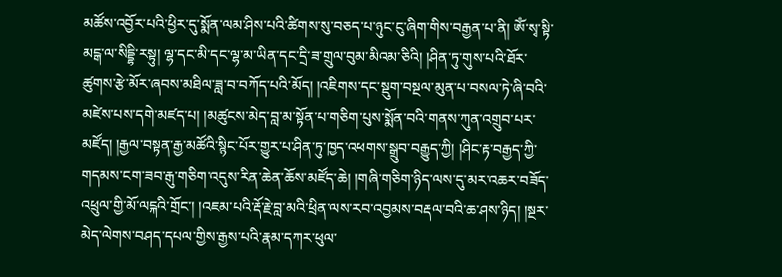མཚོས་འབྱོར་པའི་ཕྱིར་དུ་སྨོན་ལམ་ཤིས་པའི་ཚིགས་སུ་བཅད་པ་ཉུང་ངུ་ཞིག་གིས་བརྒྱན་པ་ནི། ཨོཾ་སྭ་སྟི་མངྒ་ལ་སིདྡྷི་རསྟུ། ལྷ་དང་མི་དང་ལྷ་མ་ཡིན་དང་དྲི་ཟ་གྲུལ་བུམ་མིའམ་ཅིའི། །ཤིན་ཏུ་གུས་པའི་ཐོར་ཚུགས་རྩེ་མོར་ཞབས་མཐིལ་ཟླ་བ་བཀོད་པའི་མོད། །འཇིགས་དང་སྡུག་བསྔལ་མུན་པ་བསལ་ཏེ་ཞི་བའི་མཛེས་པས་དགེ་མཛད་པ། །མཚུངས་མེད་བླ་མ་སྟོན་པ་གཅིག་པུས་སྨོན་བའི་གནས་ཀུན་འགྲུབ་པར་མཛོད། །རྒྱལ་བསྟན་རྒྱ་མཚོའི་སྙིང་པོར་གྱུར་པ་ཤིན་ཏུ་ཁྱད་འཕགས་སྒྲུབ་བརྒྱུད་ཀྱི། །ཤིང་རྟ་བརྒྱད་ཀྱི་གདམས་ངག་ཟབ་རྒུ་གཅིག་འདུས་རིན་ཆེན་ཆོས་མཛོད་ཆེ། །གཞི་གཅིག་ཉིད་ལས་དུ་མར་འཆར་བཟོད་འཕྲུལ་གྱི་མོ་ལངྐའི་གྲོང་། །འཇམ་པའི་རྡོ་རྗེ་བླ་མའི་ཕྲིན་ལས་རབ་འབྱམས་བརྡལ་བའི་ཆ་ཤས་ཉིད། །སྔར་མེད་ལེགས་བཤད་དཔལ་གྱིས་རྒྱས་པའི་རྣམ་དཀར་ཕུལ་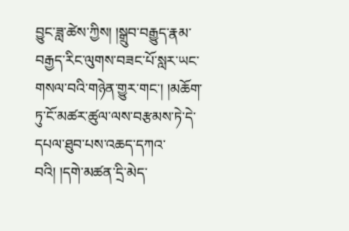བྱུང་ཟླ་ཚེས་ཀྱིས། །སྒྲུབ་བརྒྱུད་རྣམ་བརྒྱད་རིང་ལུགས་བཟང་པོ་སླར་ཡང་གསལ་བའི་གཉེན་གྱུར་གང་། །མཆོག་ཏུ་ངོ་མཚར་ཚུལ་ལས་བརྩམས་ཏེ་དེ་དཔལ་ཐུབ་པས་འཆད་དཀའ་བའི། །དགེ་མཚན་དྲི་མེད་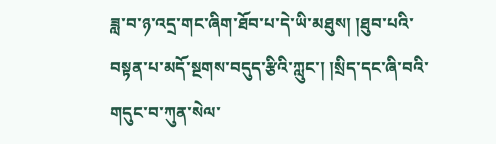ཟླ་བ་ཉ་འདྲ་གང་ཞིག་ཐོབ་པ་དེ་ཡི་མཐུས། །ཐུབ་པའི་བསྟན་པ་མདོ་སྔགས་བདུད་རྩིའི་ཀླུང་། །སྲིད་དང་ཞི་བའི་གདུང་བ་ཀུན་སེལ་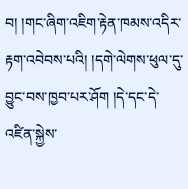བ། །གང་ཞིག་འཇིག་རྟེན་ཁམས་འདིར་རྟག་འབེབས་པའི། །དགེ་ལེགས་ཕུལ་དུ་བྱུང་བས་ཁྱབ་པར་ཤོག །དེ་དང་དེ་འཛིན་སྐྱེས་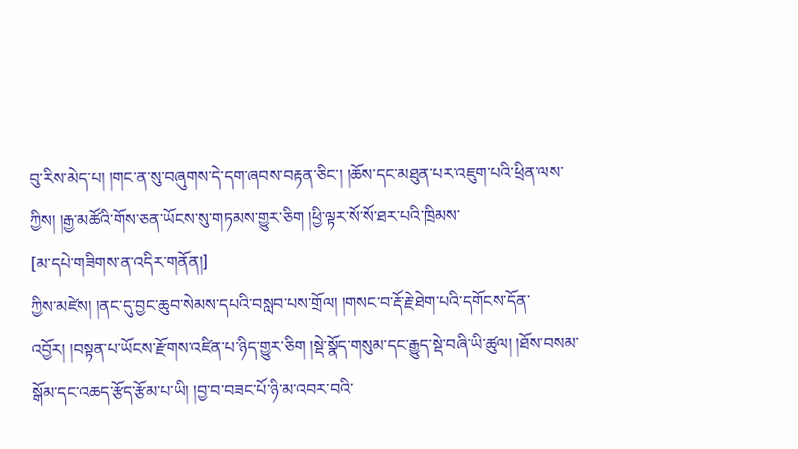བུ་རིས་མེད་པ། །གང་ན་སུ་བཞུགས་དེ་དག་ཞབས་བརྟན་ཅིང་། །ཆོས་དང་མཐུན་པར་འཇུག་པའི་ཕྲིན་ལས་ཀྱིས། །རྒྱ་མཚོའི་གོས་ཅན་ཡོངས་སུ་གཏམས་གྱུར་ཅིག །ཕྱི་ལྟར་སོ་སོ་ཐར་པའི་ཁྲིམས་
[མ་དཔེ་གཟིགས་ན་འདིར་གནོན།]
ཀྱིས་མཛེས། །ནང་དུ་བྱང་ཆུབ་སེམས་དཔའི་བསླབ་པས་གྲོལ། །གསང་བ་རྡོ་རྗེ་ཐེག་པའི་དགོངས་དོན་འབྱོར། །བསྟན་པ་ཡོངས་རྫོགས་འཛིན་པ་ཉིད་གྱུར་ཅིག །སྡེ་སྣོད་གསུམ་དང་རྒྱུད་སྡེ་བཞི་ཡི་ཚུལ། །ཐོས་བསམ་སྒོམ་དང་འཆད་རྩོད་རྩོམ་པ་ཡི། །བྱ་བ་བཟང་པོ་ཉི་མ་འབར་བའི་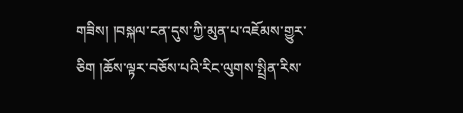གཟིས། །བསྐལ་ངན་དུས་ཀྱི་མུན་པ་འཇོམས་གྱུར་ཅིག །ཆོས་ལྟར་བཅོས་པའི་རིང་ལུགས་སྤྲིན་རིས་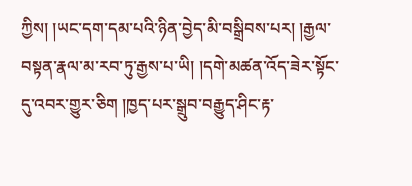ཀྱིས། །ཡང་དག་དམ་པའི་ཉིན་བྱེད་མི་བསྒྲིབས་པར། །རྒྱལ་བསྟན་རྣལ་མ་རབ་ཏུ་རྒྱས་པ་ཡི། །དགེ་མཚན་འོད་ཟེར་སྟོང་དུ་འབར་གྱུར་ཅིག །ཁྱད་པར་སྒྲུབ་བརྒྱུད་ཤིང་རྟ་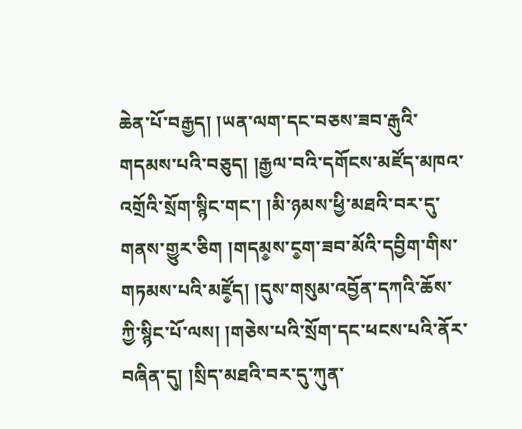ཆེན་པོ་བརྒྱད། །ཡན་ལག་དང་བཅས་ཟབ་རྒུའི་གདམས་པའི་བཅུད། །རྒྱལ་བའི་དགོངས་མཛོད་མཁའ་འགྲོའི་སྲོག་སྙིང་གང་། །མི་ཉམས་ཕྱི་མཐའི་བར་དུ་གནས་གྱུར་ཅིག །གདམ༵ས་ང༵ག་ཟབ་མོའི་དབྱིག་གིས་གཏམས་པའི་མཛོ༵ད། །དུས་གསུམ་འབྱོན་དཀའི་ཆོས་ཀྱི་སྙིང་པོ་ལས། །གཅེས་པའི་སྲོག་དང་ཕངས་པའི་ནོར་བཞིན་དུ། །སྲིད་མཐའི་བར་དུ་ཀུན་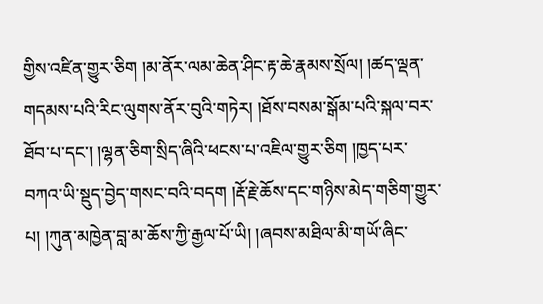གྱིས་འཛིན་གྱུར་ཅིག །མ་ནོར་ལམ་ཆེན་ཤིང་རྟ་ཆེ་རྣམས་སྲོལ། །ཚད་ལྡན་གདམས་པའི་རིང་ལུགས་ནོར་བུའི་གཏེར། །ཐོས་བསམ་སྒོམ་པའི་སྐལ་བར་ཐོབ་པ་དང་། །ལྷན་ཅིག་སྲིད་ཞིའི་ཕངས་པ་འཇིལ་གྱུར་ཅིག །ཁྱད་པར་བཀའ་ཡི་སྡུད་བྱེད་གསང་བའི་བདག །རྡོ་རྗེ་ཆོས་དང་གཉིས་མེད་གཅིག་གྱུར་པ། །ཀུན་མཁྱེན་བླ་མ་ཆོས་ཀྱི་རྒྱལ་པོ་ཡི། །ཞབས་མཐིལ་མི་གཡོ་ཞིང་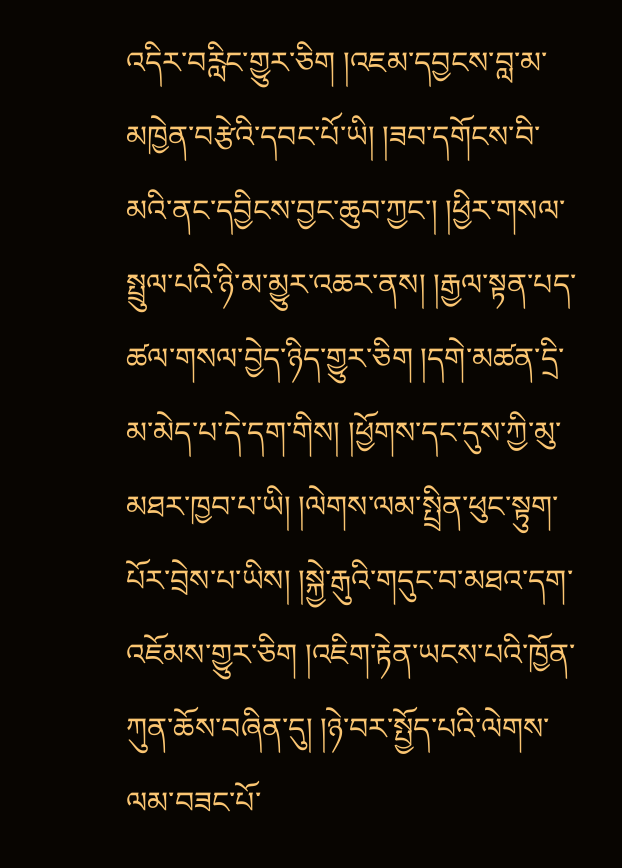འདིར་བརླིང་གྱུར་ཅིག །འཇམ་དབྱངས་བླ་མ་མཁྱེན་བརྩེའི་དབང་པོ་ཡི། །ཟབ་དགོངས་བི་མའི་ནང་དབྱིངས་བྱང་ཆུབ་ཀྱང་། །ཕྱིར་གསལ་སྤྲུལ་པའི་ཉི་མ་མྱུར་འཆར་ནས། །རྒྱལ་སྟན་པད་ཚལ་གསལ་བྱེད་ཉིད་གྱུར་ཅིག །དགེ་མཚན་དྲི་མ་མེད་པ་དེ་དག་གིས། །ཕྱོགས་དང་དུས་ཀྱི་མུ་མཐར་ཁྱབ་པ་ཡི། །ལེགས་ལམ་སྤྲིན་ཕུང་སྟུག་པོར་བྲེས་པ་ཡིས། །སྐྱེ་རྒུའི་གདུང་བ་མཐའ་དག་འཇོམས་གྱུར་ཅིག །འཇིག་རྟེན་ཡངས་པའི་ཁྱོན་ཀུན་ཆོས་བཞིན་དུ། །ཉེ་བར་སྤྱོད་པའི་ལེགས་ལམ་བཟང་པོ་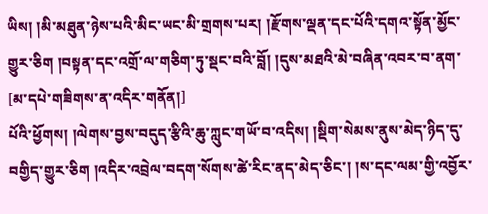ཡིས། །མི་མཐུན་ཉེས་པའི་མིང་ཡང་མི་གྲགས་པར། །རྫོགས་ལྡན་དང་པོའི་དགའ་སྟོན་མྱོང་གྱུར་ཅིག །བསྟན་དང་འགྲོ་ལ་གཅིག་ཏུ་སྡང་བའི་བློ། །དུས་མཐའི་མེ་བཞིན་འབར་བ་ནག་
[མ་དཔེ་གཟིགས་ན་འདིར་གནོན།]
པོའི་ཕྱོགས། །ལེགས་བྱས་བདུད་རྩིའི་ཆུ་ཀླུང་གཡོ་བ་འདིས། །སྡིག་སེམས་ནུས་མེད་ཉིད་དུ་བགྱིད་གྱུར་ཅིག །འདིར་འབྲེལ་བདག་སོགས་ཚེ་རིང་ནད་མེད་ཅིང་། །ས་དང་ལམ་གྱི་འབྱོར་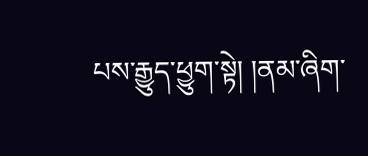པས་རྒྱུད་ཕྱུག་སྟེ། །ནམ་ཞིག་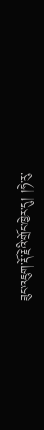ཟུང་འཇུག་རྡོ་རྗེའི་གྲོང་ཁྱེར་དུ། །ཧེ་རུ་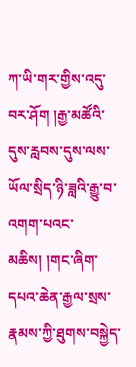ཀ་ཡི་གར་གྱིས་འདུ་བར་ཤོག །རྒྱ་མཚོའི་དུས་རླབས་དུས་ལས་ཡོལ་སྲིད་ཉི་ཟླའི་རྒྱུ་བ་འགག་པའང་མཆིས། །གང་ཞིག་དཔའ་ཆེན་རྒྱལ་སྲས་རྣམས་ཀྱི་ཐུགས་བསྐྱེད་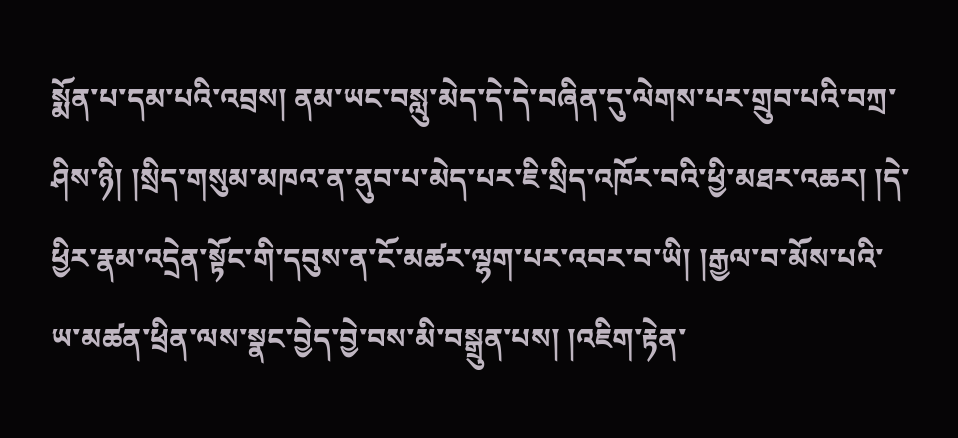སྨོན་པ་དམ་པའི་འབྲས། ནམ་ཡང་བསླུ་མེད་དེ་དེ་བཞིན་དུ་ལེགས་པར་གྲུབ་པའི་བཀྲ་ཤིས་ཉི། །སྲིད་གསུམ་མཁའ་ན་ནུབ་པ་མེད་པར་ཇི་སྲིད་འཁོར་བའི་ཕྱི་མཐར་འཆར། །དེ་ཕྱིར་རྣམ་འདྲེན་སྟོང་གི་དབུས་ན་ངོ་མཚར་ལྷག་པར་འབར་བ་ཡི། །རྒྱལ་བ་མོས་པའི་ཡ་མཚན་ཕྲིན་ལས་སྣང་བྱེད་བྱེ་བས་མི་བསྒྲུན་པས། །འཇིག་རྟེན་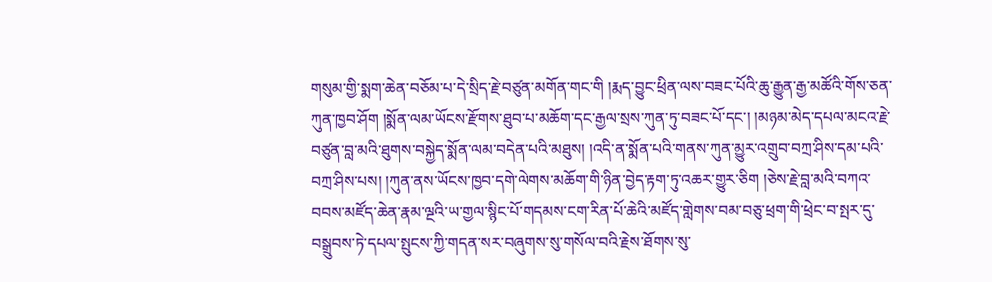གསུམ་གྱི་སྨག་ཆེན་བཅོམ་པ་དེ་སྲིད་རྗེ་བཙུན་མགོན་གང་གི །རྨད་བྱུང་ཕྲིན་ལས་བཟང་པོའི་ཆུ་རྒྱུན་རྒྱ་མཚོའི་གོས་ཅན་ཀུན་ཁྱབ་ཤོག །སྨོན་ལམ་ཡོངས་རྫོགས་ཐུབ་པ་མཆོག་དང་རྒྱལ་སྲས་ཀུན་ཏུ་བཟང་པོ་དང་། །མཉམ་མེད་དཔལ་མངའ་རྗེ་བཙུན་བླ་མའི་ཐུགས་བསྐྱེད་སྨོན་ལམ་བདེན་པའི་མཐུས། །འདི་ན་སྨོན་པའི་གནས་ཀུན་མྱུར་འགྲུབ་བཀྲ་ཤིས་དམ་པའི་བཀྲ་ཤིས་པས། །ཀུན་ནས་ཡོངས་ཁྱབ་དགེ་ལེགས་མཆོག་གི་ཉིན་བྱེད་རྟག་ཏུ་འཆར་གྱུར་ཅིག །ཅེས་རྗེ་བླ་མའི་བཀའ་བབས་མཛོད་ཆེན་རྣམ་ལྔའི་ཡ་གྱལ་སྙིང་པོ་གདམས་ངག་རིན་པོ་ཆེའི་མཛོད་གླེགས་བམ་བཅུ་ཕྲག་གི་ཕྲེང་བ་སྤར་དུ་བསྒྲུབས་ཏེ་དཔལ་སྤུངས་ཀྱི་གདན་སར་བཞུགས་སུ་གསོལ་བའི་རྗེས་ཐོགས་སུ་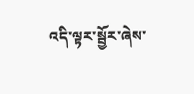འདི་ལྟར་སྦྱོར་ཞེས་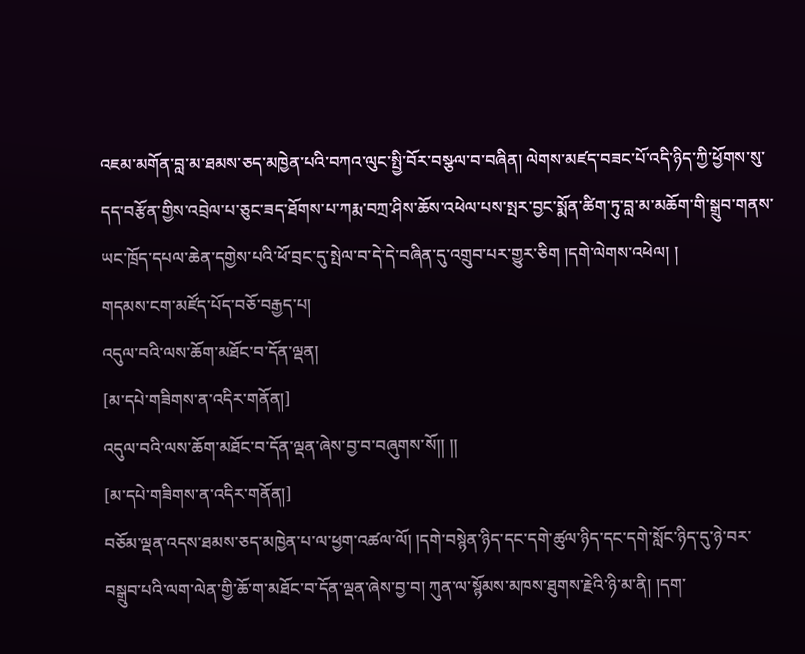འཇམ་མགོན་བླ་མ་ཐམས་ཅད་མཁྱེན་པའི་བཀའ་ལུང་སྤྱི་བོར་བསྩལ་བ་བཞིན། ལེགས་མཛད་བཟང་པོ་འདི་ཉིད་ཀྱི་ཕྱོགས་སུ་དད་བརྩོན་གྱིས་འབྲེལ་པ་ཅུང་ཟད་ཐོགས་པ་ཀརྨ་བཀྲ་ཤིས་ཆོས་འཕེལ་པས་སྤར་བྱང་སྨོན་ཚིག་ཏུ་བླ་མ་མཆོག་གི་སྒྲུབ་གནས་ཡང་ཁྲོད་དཔལ་ཆེན་དགྱེས་པའི་ཕོ་བྲང་དུ་སྤེལ་བ་དེ་དེ་བཞིན་དུ་འགྲུབ་པར་གྱུར་ཅིག །དགེ་ལེགས་འཕེལ། །
གདམས་ངག་མཛོད་པོད་བཅོ་བརྒྱད་པ།
འདུལ་བའི་ལས་ཆོག་མཐོང་བ་དོན་ལྡན།
[མ་དཔེ་གཟིགས་ན་འདིར་གནོན།]
འདུལ་བའི་ལས་ཆོག་མཐོང་བ་དོན་ལྡན་ཞེས་བྱ་བ་བཞུགས་སོ།། །།
[མ་དཔེ་གཟིགས་ན་འདིར་གནོན།]
བཅོམ་ལྡན་འདས་ཐམས་ཅད་མཁྱེན་པ་ལ་ཕྱག་འཚལ་ལོ། །དགེ་བསྙེན་ཉིད་དང་དགེ་ཚུལ་ཉིད་དང་དགེ་སློང་ཉིད་དུ་ཉེ་བར་བསྒྲུབ་པའི་ལག་ལེན་གྱི་ཆོ་ག་མཐོང་བ་དོན་ལྡན་ཞེས་བྱ་བ། ཀུན་ལ་སྙོམས་མཁས་ཐུགས་རྗེའི་ཉི་མ་ནི། །དག་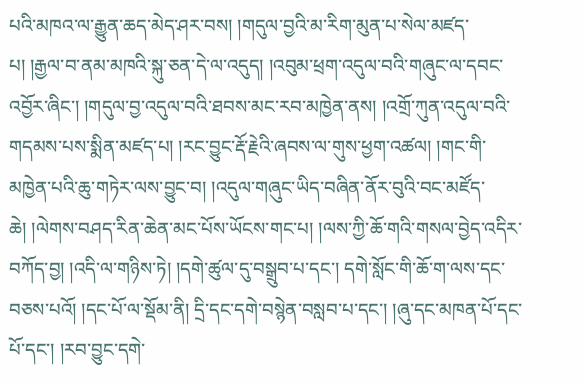པའི་མཁའ་ལ་རྒྱུན་ཆད་མེད་ཤར་བས། །གདུལ་བྱའི་མ་རིག་མུན་པ་སེལ་མཛད་པ། །རྒྱལ་བ་ནམ་མཁའི་སྐུ་ཅན་དེ་ལ་འདུད། །འབུམ་ཕྲག་འདུལ་བའི་གཞུང་ལ་དབང་འབྱོར་ཞིང་། །གདུལ་བྱ་འདུལ་བའི་ཐབས་མང་རབ་མཁྱེན་ནས། །འགྲོ་ཀུན་འདུལ་བའི་གདམས་པས་སྨིན་མཛད་པ། །རང་བྱུང་རྡོ་རྗེའི་ཞབས་ལ་གུས་ཕྱག་འཚལ། །གང་གི་མཁྱེན་པའི་ཆུ་གཏེར་ལས་བྱུང་བ། །འདུལ་གཞུང་ཡིད་བཞིན་ནོར་བུའི་བང་མཛོད་ཆེ། །ལེགས་བཤད་རིན་ཆེན་མང་པོས་ཡོངས་གང་པ། །ལས་ཀྱི་ཆོ་གའི་གསལ་བྱེད་འདིར་བཀོད་བྱ། །འདི་ལ་གཉིས་ཏེ། །དགེ་ཚུལ་དུ་བསྒྲུབ་པ་དང་། དགེ་སློང་གི་ཆོ་ག་ལས་དང་བཅས་པའོ། །དང་པོ་ལ་སྡོམ་ནི། དྲི་དང་དགེ་བསྙེན་བསླབ་པ་དང་། །ཞུ་དང་མཁན་པོ་དང་པོ་དང་། །རབ་བྱུང་དགེ་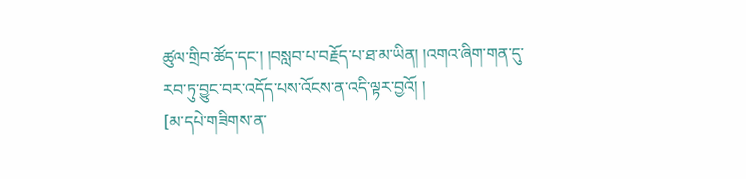ཚུལ་གྲིབ་ཚོད་དང་། །བསླབ་པ་བརྗོད་པ་ཐ་མ་ཡིན། །འགའ་ཞིག་གན་དུ་རབ་ཏུ་བྱུང་བར་འདོད་པས་འོངས་ན་འདི་ལྟར་བྱའོ། །
[མ་དཔེ་གཟིགས་ན་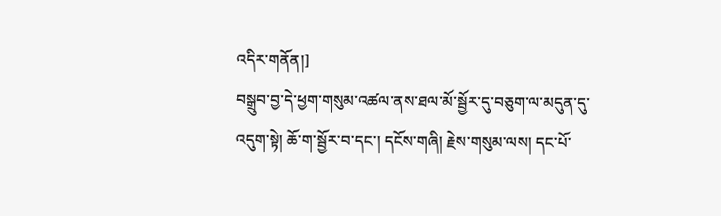འདིར་གནོན།]
བསྒྲུབ་བྱ་དེ་ཕྱག་གསུམ་འཚལ་ནས་ཐལ་མོ་སྦྱོར་དུ་བཅུག་ལ་མདུན་དུ་འདུག་སྟེ། ཆོ་ག་སྦྱོར་བ་དང་། དངོས་གཞི། རྗེས་གསུམ་ལས། དང་པོ་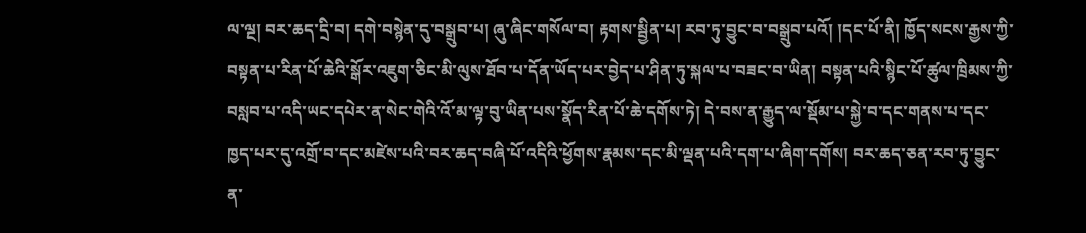ལ་ལྔ། བར་ཆད་དྲི་བ། དགེ་བསྙེན་དུ་བསྒྲུབ་པ། ཞུ་ཞིང་གསོལ་བ། རྟགས་སྦྱིན་པ། རབ་ཏུ་བྱུང་བ་བསྒྲུབ་པའོ། །དང་པོ་ནི། ཁྱོད་སངས་རྒྱས་ཀྱི་བསྟན་པ་རིན་པོ་ཆེའི་སྒོར་འཇུག་ཅིང་མི་ལུས་ཐོབ་པ་དོན་ཡོད་པར་བྱེད་པ་ཤིན་ཏུ་སྐལ་པ་བཟང་བ་ཡིན། བསྟན་པའི་སྙིང་པོ་ཚུལ་ཁྲིམས་ཀྱི་བསླབ་པ་འདི་ཡང་དཔེར་ན་སེང་གེའི་འོ་མ་ལྟ་བུ་ཡིན་པས་སྣོད་རིན་པོ་ཆེ་དགོས་ཏེ། དེ་བས་ན་རྒྱུད་ལ་སྡོམ་པ་སྐྱེ་བ་དང་གནས་པ་དང་ཁྱད་པར་དུ་འགྲོ་བ་དང་མཛེས་པའི་བར་ཆད་བཞི་པོ་འདིའི་ཕྱོགས་རྣམས་དང་མི་ལྡན་པའི་དག་པ་ཞིག་དགོས། བར་ཆད་ཅན་རབ་ཏུ་བྱུང་ན་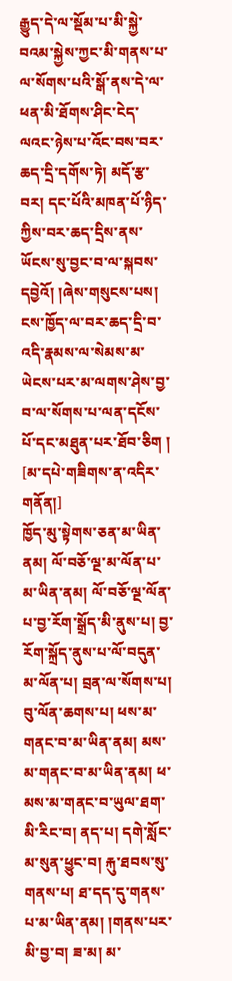རྒྱུད་དེ་ལ་སྡོམ་པ་མི་སྐྱེ་བའམ་སྐྱེས་ཀྱང་མི་གནས་པ་ལ་སོགས་པའི་སྒོ་ནས་དེ་ལ་ཕན་མི་ཐོགས་ཤིང་ངེད་ལའང་ཉེས་པ་འོང་བས་བར་ཆད་དྲི་དགོས་ཏེ། མདོ་རྩ་བར། དང་པོའི་མཁན་པོ་ཉིད་ཀྱིས་བར་ཆད་དྲིས་ནས་ཡོངས་སུ་བྱང་བ་ལ་སྐབས་དབྱེའོ། །ཞེས་གསུངས་པས། ངས་ཁྱོད་ལ་བར་ཆད་དྲི་བ་འདི་རྣམས་ལ་སེམས་མ་ཡེངས་པར་མ་ལགས་ཤེས་བྱ་བ་ལ་སོགས་པ་ལན་དངོས་པོ་དང་མཐུན་པར་ཐོབ་ཅིག །
[མ་དཔེ་གཟིགས་ན་འདིར་གནོན།]
ཁྱོད་མུ་སྟེགས་ཅན་མ་ཡིན་ནམ། ལོ་བཅོ་ལྔ་མ་ལོན་པ་མ་ཡིན་ནམ། ལོ་བཅོ་ལྔ་ལོན་པ་བྱ་རོག་སྒྲོད་མི་ནུས་པ། བྱ་རོག་སྐྲོད་ནུས་པ་ལོ་བདུན་མ་ལོན་པ། བྲན་ལ་སོགས་པ། བུ་ལོན་ཆགས་པ། ཕས་མ་གནང་བ་མ་ཡིན་ནམ། མས་མ་གནང་བ་མ་ཡིན་ནམ། ཕ་མས་མ་གནང་བ་ཡུལ་ཐག་མི་རིང་བ། ནད་པ། དགེ་སློང་མ་སུན་ཕྱུང་བ། རྐུ་ཐབས་སུ་གནས་པ། ཐ་དད་དུ་གནས་པ་མ་ཡིན་ནམ། །གནས་པར་མི་བྱ་བ། ཟ་མ། མ་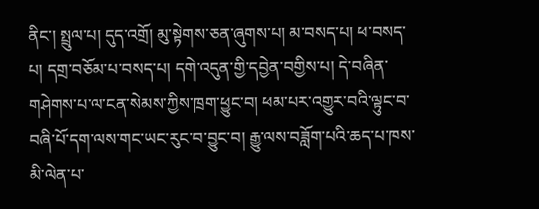ནིང་། སྤྲུལ་པ། དུད་འགྲོ། མུ་སྟེགས་ཅན་ཞུགས་པ། མ་བསད་པ། ཕ་བསད་པ། དགྲ་བཅོམ་པ་བསད་པ། དགེ་འདུན་གྱི་དབྱེན་བགྱིས་པ། དེ་བཞིན་གཤེགས་པ་ལ་ངན་སེམས་ཀྱིས་ཁྲག་ཕྱུང་བ། ཕམ་པར་འགྱུར་བའི་ལྟུང་བ་བཞི་པོ་དག་ལས་གང་ཡང་རུང་བ་བྱུང་བ། རྒྱུ་ལས་བཟློག་པའི་ཆད་པ་ཁས་མི་ལེན་པ་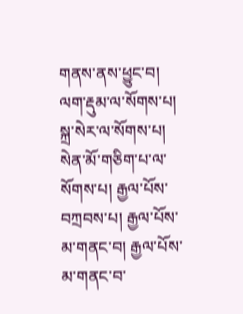གནས་ནས་ཕྱུང་བ། ལག་རྡུམ་ལ་སོགས་པ། སྐྲ་སེར་ལ་སོགས་པ། སེན་མོ་གཅིག་པ་ལ་སོགས་པ། རྒྱལ་པོས་བཀྲབས་པ། རྒྱལ་པོས་མ་གནང་བ། རྒྱལ་པོས་མ་གནང་བ་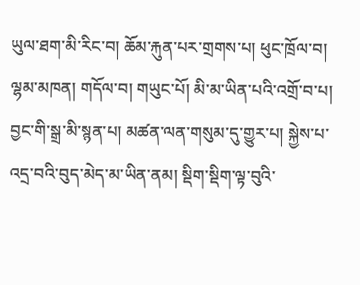ཡུལ་ཐག་མི་རིང་བ། ཆོམ་རྐུན་པར་གྲགས་པ། ཕུང་ཁྲོལ་བ། ལྷམ་མཁན། གདོལ་བ། གཡུང་པོ། མི་མ་ཡིན་པའི་འགྲོ་བ་པ། བྱང་གི་སྒྲ་མི་སྙན་པ། མཚན་ལན་གསུམ་དུ་གྱུར་པ། སྐྱེས་པ་འདྲ་བའི་བུད་མེད་མ་ཡིན་ནམ། སྡིག་སྡིག་ལྟ་བུའི་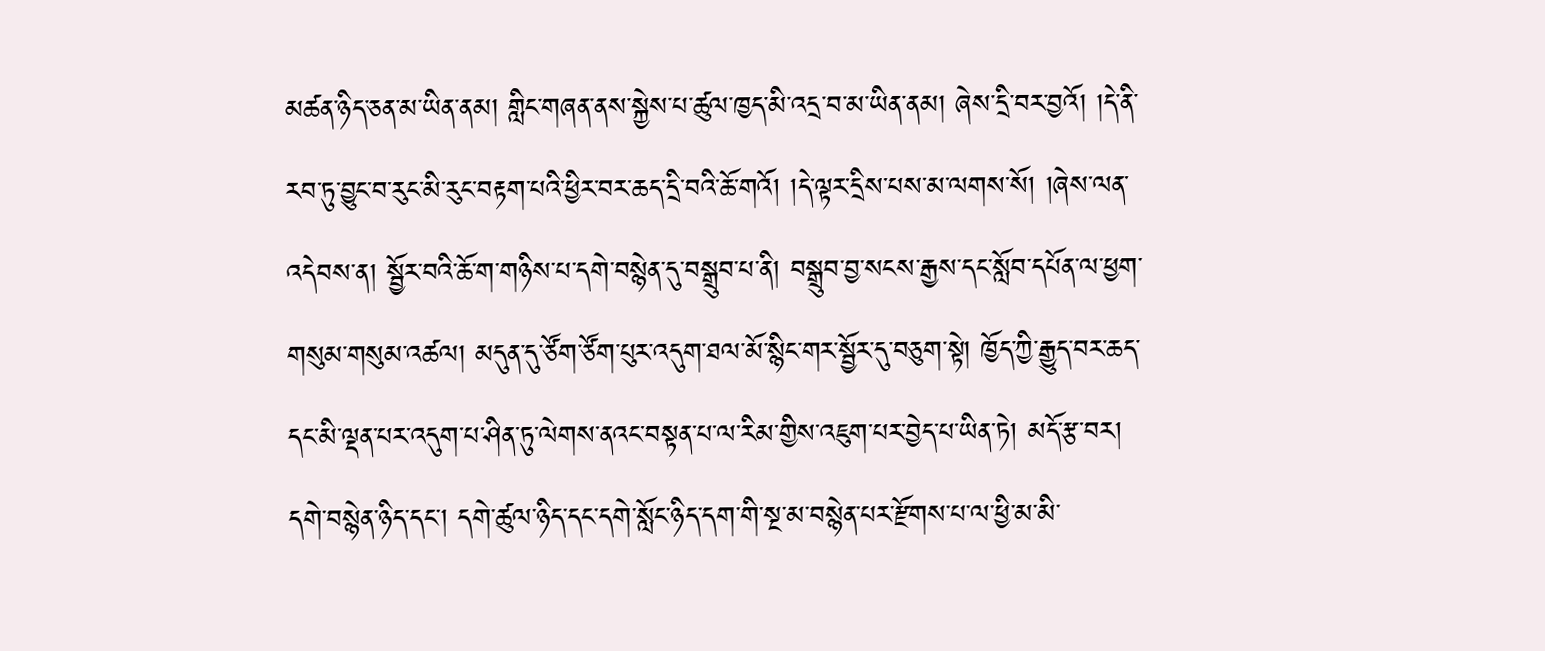མཚན་ཉིད་ཅན་མ་ཡིན་ནམ། གླིང་གཞན་ནས་སྐྱེས་པ་ཚུལ་ཁྱད་མི་འདྲ་བ་མ་ཡིན་ནམ། ཞེས་དྲི་བར་བྱའོ། །དེ་ནི་རབ་ཏུ་བྱུང་བ་རུང་མི་རུང་བརྟག་པའི་ཕྱིར་བར་ཆད་དྲི་བའི་ཆོ་གའོ། །དེ་ལྟར་དྲིས་པས་མ་ལགས་སོ། །ཞེས་ལན་འདེབས་ན། སྦྱོར་བའི་ཆོ་ག་གཉིས་པ་དགེ་བསྙེན་དུ་བསྒྲུབ་པ་ནི། བསྒྲུབ་བྱ་སངས་རྒྱས་དང་སློབ་དཔོན་ལ་ཕྱག་གསུམ་གསུམ་འཚལ། མདུན་དུ་ཙོག་ཙོག་པུར་འདུག་ཐལ་མོ་སྙིང་གར་སྦྱོར་དུ་བཅུག་སྟེ། ཁྱོད་ཀྱི་རྒྱུད་བར་ཆད་དང་མི་ལྡན་པར་འདུག་པ་ཤིན་ཏུ་ལེགས་ནའང་བསྟན་པ་ལ་རིམ་གྱིས་འཇུག་པར་བྱེད་པ་ཡིན་ཏེ། མདོ་རྩ་བར། དགེ་བསྙེན་ཉིད་དང་། དགེ་ཚུལ་ཉིད་དང་དགེ་སློང་ཉིད་དག་གི་སྔ་མ་བསྙེན་པར་རྫོགས་པ་ལ་ཕྱི་མ་མི་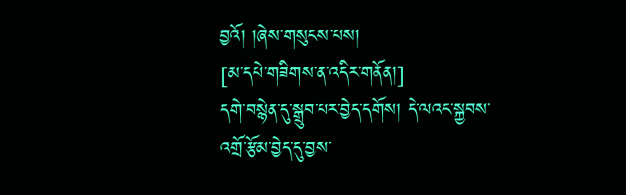བྱའོ། །ཞེས་གསུངས་པས།
[མ་དཔེ་གཟིགས་ན་འདིར་གནོན།]
དགེ་བསྙེན་དུ་སྒྲུབ་པར་བྱེད་དགོས། དེ་ལའང་སྐྱབས་འགྲོ་རྩོམ་བྱེད་དུ་བྱས་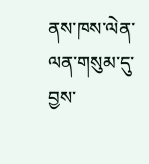ནས་ཁས་ལེན་ལན་གསུམ་དུ་བྱས་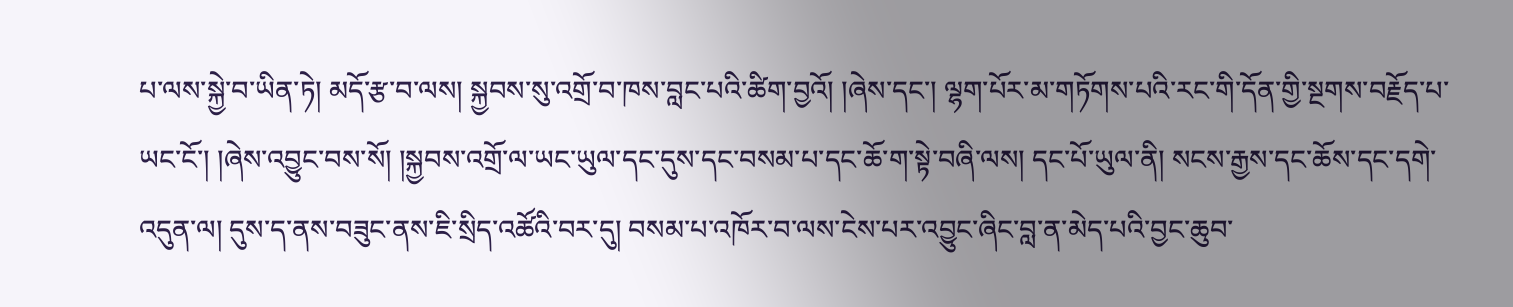པ་ལས་སྐྱེ་བ་ཡིན་ཏེ། མདོ་རྩ་བ་ལས། སྐྱབས་སུ་འགྲོ་བ་ཁས་བླང་པའི་ཚིག་བྱའོ། །ཞེས་དང་། ལྷག་པོར་མ་གཏོགས་པའི་རང་གི་དོན་གྱི་སྔགས་བརྗོད་པ་ཡང་ངོ་། །ཞེས་འབྱུང་བས་སོ། །སྐྱབས་འགྲོ་ལ་ཡང་ཡུལ་དང་དུས་དང་བསམ་པ་དང་ཆོ་ག་སྟེ་བཞི་ལས། དང་པོ་ཡུལ་ནི། སངས་རྒྱས་དང་ཆོས་དང་དགེ་འདུན་ལ། དུས་ད་ནས་བཟུང་ནས་ཇི་སྲིད་འཚོའི་བར་དུ། བསམ་པ་འཁོར་བ་ལས་ངེས་པར་འབྱུང་ཞིང་བླ་ན་མེད་པའི་བྱང་ཆུབ་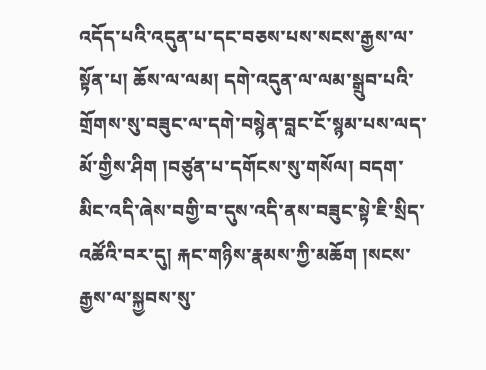འདོད་པའི་འདུན་པ་དང་བཅས་པས་སངས་རྒྱས་ལ་སྟོན་པ། ཆོས་ལ་ལམ། དགེ་འདུན་ལ་ལམ་སྒྲུབ་པའི་གྲོགས་སུ་བཟུང་ལ་དགེ་བསྙེན་བླང་ངོ་སྙམ་པས་ལད་མོ་གྱིས་ཤིག །བཙུན་པ་དགོངས་སུ་གསོལ། བདག་མིང་འདི་ཞེས་བགྱི་བ་དུས་འདི་ནས་བཟུང་སྟེ་ཇི་སྲིད་འཚོའི་བར་དུ། རྐང་གཉིས་རྣམས་ཀྱི་མཆོག །སངས་རྒྱས་ལ་སྐྱབས་སུ་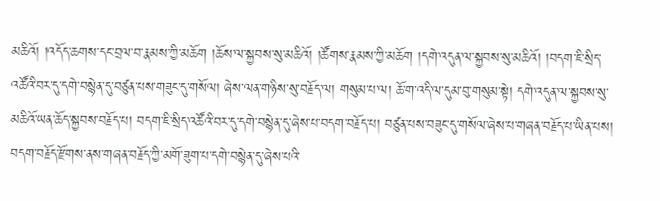མཆིའོ། །འདོད་ཆགས་དང་བྲལ་བ་རྣམས་ཀྱི་མཆོག །ཆོས་ལ་སྐྱབས་སུ་མཆིའོ། །ཚོགས་རྣམས་ཀྱི་མཆོག །དགེ་འདུན་ལ་སྐྱབས་སུ་མཆིའོ། །བདག་ཇི་སྲིད་འཚོའི་བར་དུ་དགེ་བསྙེན་དུ་བཙུན་པས་གཟུང་དུ་གསོལ། ཞེས་ལན་གཉིས་སུ་བརྗོད་ལ། གསུམ་པ་ལ། ཆོ་ག་འདི་ལ་དུམ་བུ་གསུམ་སྟེ། དགེ་འདུན་ལ་སྐྱབས་སུ་མཆིའོ་ཡན་ཆོད་སྐྱབས་བརྗོད་པ། བདག་ཇི་སྲིད་འཚོའི་བར་དུ་དགེ་བསྙེན་དུ་ཞེས་པ་བདག་བརྗོད་པ། བཙུན་པས་བཟུང་དུ་གསོལ་ཞེས་པ་གཞན་བརྗོད་པ་ཡིན་པས། བདག་བརྗོད་རྫོགས་ནས་གཞན་བརྗོད་ཀྱི་མགོ་ཟུག་པ་དགེ་བསྙེན་དུ་ཞེས་པའི་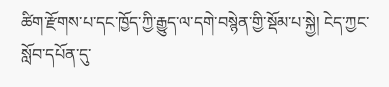ཚིག་རྫོགས་པ་དང་ཁྱོད་ཀྱི་རྒྱུད་ལ་དགེ་བསྙེན་གྱི་སྡོམ་པ་སྐྱེ། ངེད་ཀྱང་སློབ་དཔོན་དུ་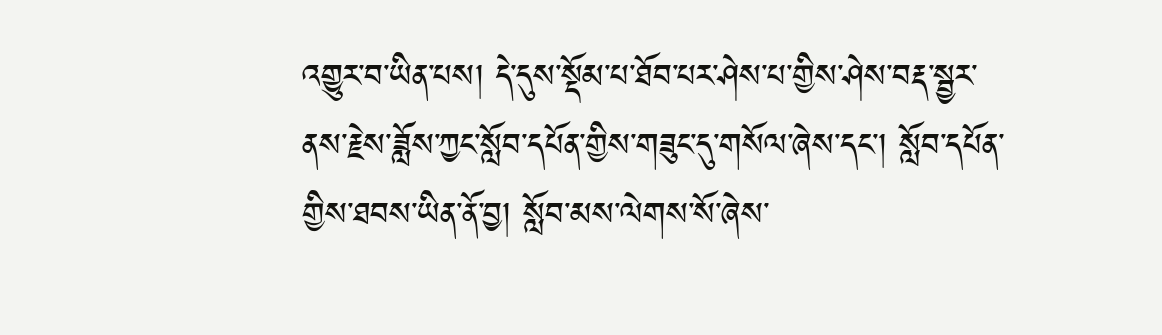འགྱུར་བ་ཡིན་པས། དེ་དུས་སྡོམ་པ་ཐོབ་པར་ཤེས་པ་གྱིས་ཤེས་བརྡ་སྦྱར་ནས་རྗེས་ཟློས་ཀྱང་སློབ་དཔོན་གྱིས་གཟུང་དུ་གསོལ་ཞེས་དང་། སློབ་དཔོན་གྱིས་ཐབས་ཡིན་ནོ་བྱ། སློབ་མས་ལེགས་སོ་ཞེས་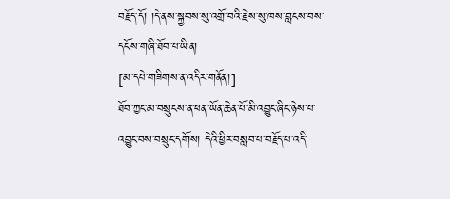བརྗོད་དོ། །དེ་ནས་སྐྱབས་སུ་འགྲོ་བའི་རྗེས་སུ་ཁས་བླངས་བས་དངོས་གཞི་ཐོབ་པ་ཡིན།
[མ་དཔེ་གཟིགས་ན་འདིར་གནོན།]
ཐོབ་ཀྱང་མ་བསྲུངས་ན་ཕན་ཡོན་ཆེན་པོ་མི་འབྱུང་ཞིང་ཉེས་པ་འབྱུང་བས་བསྲུང་དགོས། དེའི་ཕྱིར་བསླབ་པ་བརྗོད་པ་འདི་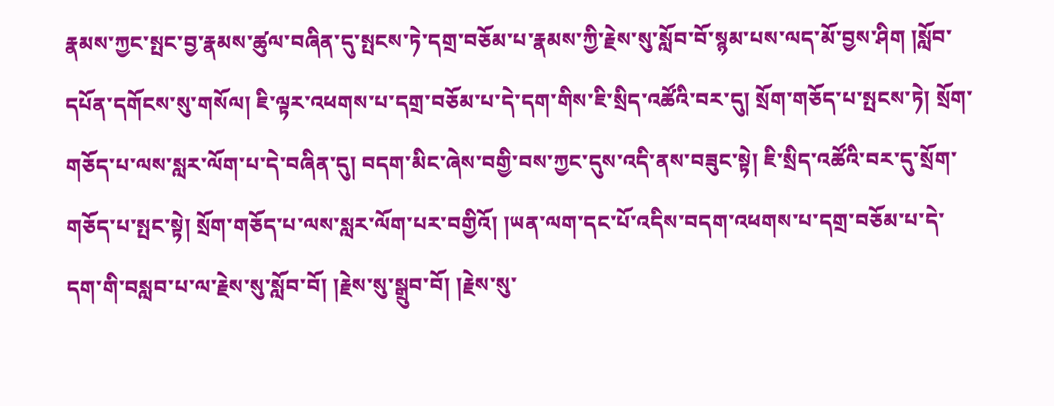རྣམས་ཀྱང་སྤང་བྱ་རྣམས་ཚུལ་བཞིན་དུ་སྤངས་ཏེ་དགྲ་བཅོམ་པ་རྣམས་ཀྱི་རྗེས་སུ་སློབ་བོ་སྙམ་པས་ལད་མོ་བྱས་ཤིག །སློབ་དཔོན་དགོངས་སུ་གསོལ། ཇི་ལྟར་འཕགས་པ་དགྲ་བཅོམ་པ་དེ་དག་གིས་ཇི་སྲིད་འཚོའི་བར་དུ། སྲོག་གཅོད་པ་སྤངས་ཏེ། སྲོག་གཅོད་པ་ལས་སླར་ལོག་པ་དེ་བཞིན་དུ། བདག་མིང་ཞེས་བགྱི་བས་ཀྱང་དུས་འདི་ནས་བཟུང་སྟེ། ཇི་སྲིད་འཚོའི་བར་དུ་སྲོག་གཅོད་པ་སྤང་སྟེ། སྲོག་གཅོད་པ་ལས་སླར་ལོག་པར་བགྱིའོ། །ཡན་ལག་དང་པོ་འདིས་བདག་འཕགས་པ་དགྲ་བཅོམ་པ་དེ་དག་གི་བསླབ་པ་ལ་རྗེས་སུ་སློབ་བོ། །རྗེས་སུ་སྒྲུབ་བོ། །རྗེས་སུ་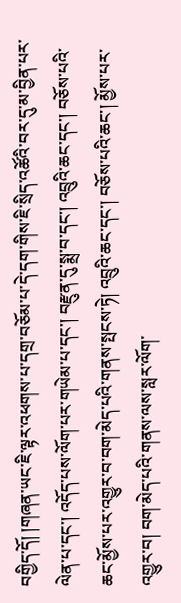བགྱིད་དོ། །གཞན་ཡང་ཇི་ལྟར་འཕགས་པ་དགྲ་བཅོམ་པ་དེ་དག་གིས་ཇི་སྲིད་འཚོའི་བར་དུ་མ་བྱིན་པར་ལེན་པ་དང་། འདོད་པས་ལོག་པར་གཡེམ་པ་དང་། བརྫུན་དུ་སྨྲ་བ་དང་། འབྲུའི་ཆང་དང་། བཅོས་པའི་ཆང་མྱོས་པར་འགྱུར་བ་བག་མེད་པའི་གནས་སྤངས་ཏེ། འབྲུའི་ཆང་དང་། བཅོས་པའི་ཆང་། མྱོས་པར་འགྱུར་བ། བག་མེད་པའི་གནས་ལས་སླར་ལོག་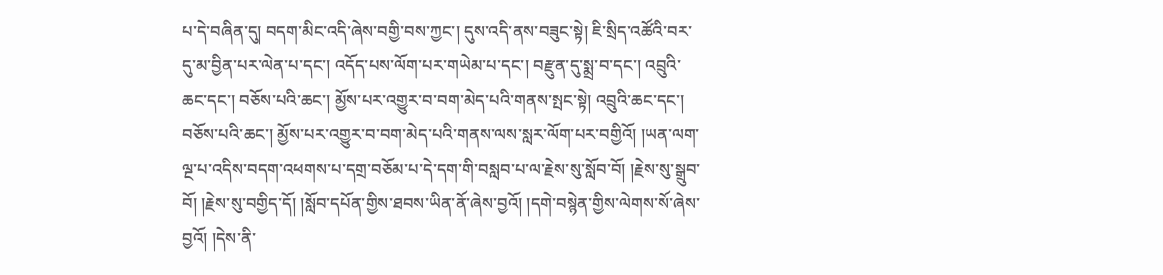པ་དེ་བཞིན་དུ། བདག་མིང་འདི་ཞེས་བགྱི་བས་ཀྱང་། དུས་འདི་ནས་བཟུང་སྟེ། ཇི་སྲིད་འཚོའི་བར་དུ་མ་བྱིན་པར་ལེན་པ་དང་། འདོད་པས་ལོག་པར་གཡེམ་པ་དང་། བརྫུན་དུ་སྨྲ་བ་དང་། འབྲུའི་ཆང་དང་། བཅོས་པའི་ཆང་། མྱོས་པར་འགྱུར་བ་བག་མེད་པའི་གནས་སྤང་སྟེ། འབྲུའི་ཆང་དང་། བཅོས་པའི་ཆང་། མྱོས་པར་འགྱུར་བ་བག་མེད་པའི་གནས་ལས་སླར་ལོག་པར་བགྱིའོ། །ཡན་ལག་ལྔ་པ་འདིས་བདག་འཕགས་པ་དགྲ་བཅོམ་པ་དེ་དག་གི་བསླབ་པ་ལ་རྗེས་སུ་སློབ་བོ། །རྗེས་སུ་སྒྲུབ་བོ། །རྗེས་སུ་བགྱིད་དོ། །སློབ་དཔོན་གྱིས་ཐབས་ཡིན་ནོ་ཞེས་བྱའོ། །དགེ་བསྙེན་གྱིས་ལེགས་སོ་ཞེས་བྱའོ། །དེས་ནི་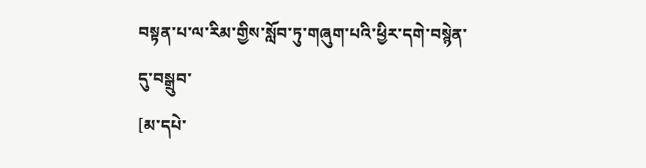བསྟན་པ་ལ་རིམ་གྱིས་སློབ་ཏུ་གཞུག་པའི་ཕྱིར་དགེ་བསྙེན་དུ་བསྒྲུབ་
[མ་དཔེ་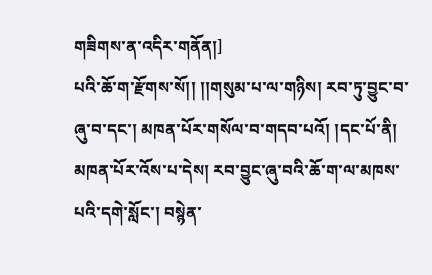གཟིགས་ན་འདིར་གནོན།]
པའི་ཆོ་ག་རྫོགས་སོ།། །།གསུམ་པ་ལ་གཉིས། རབ་ཏུ་བྱུང་བ་ཞུ་བ་དང་། མཁན་པོར་གསོལ་བ་གདབ་པའོ། །དང་པོ་ནི། མཁན་པོར་འོས་པ་དེས། རབ་བྱུང་ཞུ་བའི་ཆོ་ག་ལ་མཁས་པའི་དགེ་སློང་། བསྙེན་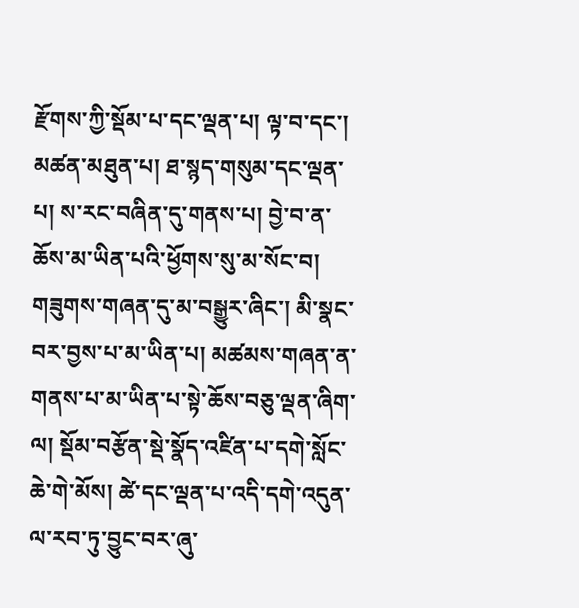རྫོགས་ཀྱི་སྡོམ་པ་དང་ལྡན་པ། ལྟ་བ་དང་། མཚན་མཐུན་པ། ཐ་སྙད་གསུམ་དང་ལྡན་པ། ས་རང་བཞིན་དུ་གནས་པ། བྱེ་བ་ན་ཆོས་མ་ཡིན་པའི་ཕྱོགས་སུ་མ་སོང་བ། གཟུགས་གཞན་དུ་མ་བསྒྱུར་ཞིང་། མི་སྣང་བར་བྱས་པ་མ་ཡིན་པ། མཚམས་གཞན་ན་གནས་པ་མ་ཡིན་པ་སྟེ་ཆོས་བཅུ་ལྡན་ཞིག་ལ། སྡོམ་བརྩོན་སྡེ་སྣོད་འཛིན་པ་དགེ་སློང་ཆེ་གེ་མོས། ཚེ་དང་ལྡན་པ་འདི་དགེ་འདུན་ལ་རབ་ཏུ་བྱུང་བར་ཞུ་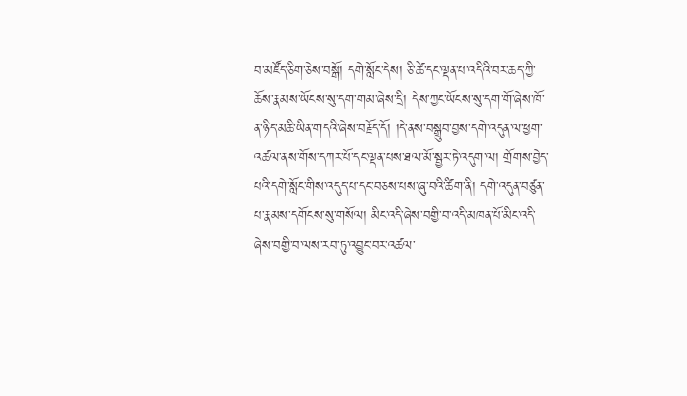བ་མཛོད་ཅིག་ཅེས་བསྒོ། དགེ་སློང་དེས། ཅི་ཚེ་དང་ལྡན་པ་འདིའི་བར་ཆད་ཀྱི་ཆོས་རྣམས་ཡོངས་སུ་དག་གམ་ཞེས་དྲི། དེས་ཀྱང་ཡོངས་སུ་དག་གོ་ཞེས་ཁོ་ན་ཉིད་མཆི་ཡིན་གདའི་ཞེས་བརྗོད་དོ། །དེ་ནས་བསྒྲུབ་བྱས་དགེ་འདུན་ལ་ཕྱག་འཚལ་ནས་གོས་དཀར་པོ་དང་ལྡན་པས་ཐལ་མོ་སྦྱར་ཏེ་འདུག་ལ། གྲོགས་བྱེད་པའི་དགེ་སློང་གིས་འདུད་པ་དང་བཅས་པས་ཞུ་བའི་ཚིག་ནི། དགེ་འདུན་བཙུན་པ་རྣམས་དགོངས་སུ་གསོལ། མིང་འདི་ཞེས་བགྱི་བ་འདི་མཁན་པོ་མིང་འདི་ཞེས་བགྱི་བ་ལས་རབ་ཏུ་འབྱུང་བར་འཚལ་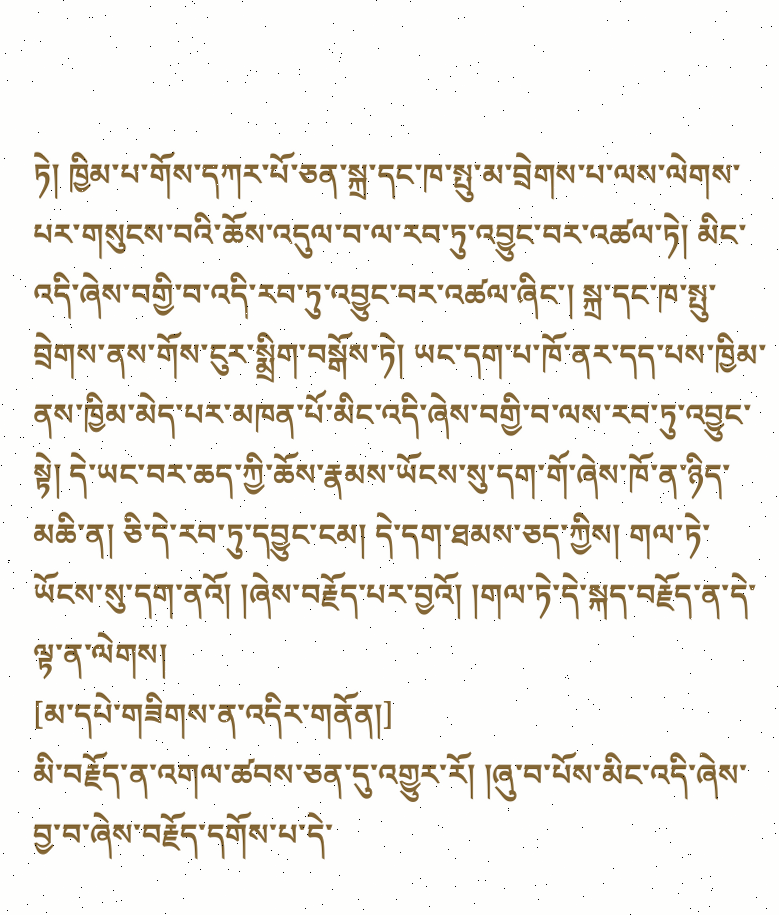ཏེ། ཁྱིམ་པ་གོས་དཀར་པོ་ཅན་སྐྲ་དང་ཁ་སྤུ་མ་བྲེགས་པ་ལས་ལེགས་པར་གསུངས་བའི་ཆོས་འདུལ་བ་ལ་རབ་ཏུ་འབྱུང་བར་འཚལ་ཏེ། མིང་འདི་ཞེས་བགྱི་བ་འདི་རབ་ཏུ་འབྱུང་བར་འཚལ་ཞིང་། སྐྲ་དང་ཁ་སྤུ་བྲེགས་ནས་གོས་ངུར་སྨྲིག་བསྒོས་ཏེ། ཡང་དག་པ་ཁོ་ནར་དད་པས་ཁྱིམ་ནས་ཁྱིམ་མེད་པར་མཁན་པོ་མིང་འདི་ཞེས་བགྱི་བ་ལས་རབ་ཏུ་འབྱུང་སྟེ། དེ་ཡང་བར་ཆད་ཀྱི་ཆོས་རྣམས་ཡོངས་སུ་དག་གོ་ཞེས་ཁོ་ན་ཉིད་མཆི་ན། ཅི་དེ་རབ་ཏུ་དབྱུང་ངམ། དེ་དག་ཐམས་ཅད་ཀྱིས། གལ་ཏེ་ཡོངས་སུ་དག་ནའོ། །ཞེས་བརྗོད་པར་བྱའོ། །གལ་ཏེ་དེ་སྐད་བརྗོད་ན་དེ་ལྟ་ན་ལེགས།
[མ་དཔེ་གཟིགས་ན་འདིར་གནོན།]
མི་བརྗོད་ན་འགལ་ཚབས་ཅན་དུ་འགྱུར་རོ། །ཞུ་བ་པོས་མིང་འདི་ཞེས་བྱ་བ་ཞེས་བརྗོད་དགོས་པ་དེ་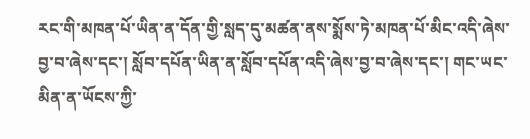རང་གི་མཁན་པོ་ཡིན་ན་དོན་གྱི་སླད་དུ་མཚན་ནས་སྨོས་ཏེ་མཁན་པོ་མིང་འདི་ཞེས་བྱ་བ་ཞེས་དང་། སློབ་དཔོན་ཡིན་ན་སློབ་དཔོན་འདི་ཞེས་བྱ་བ་ཞེས་དང་། གང་ཡང་མིན་ན་ཡོངས་ཀྱི་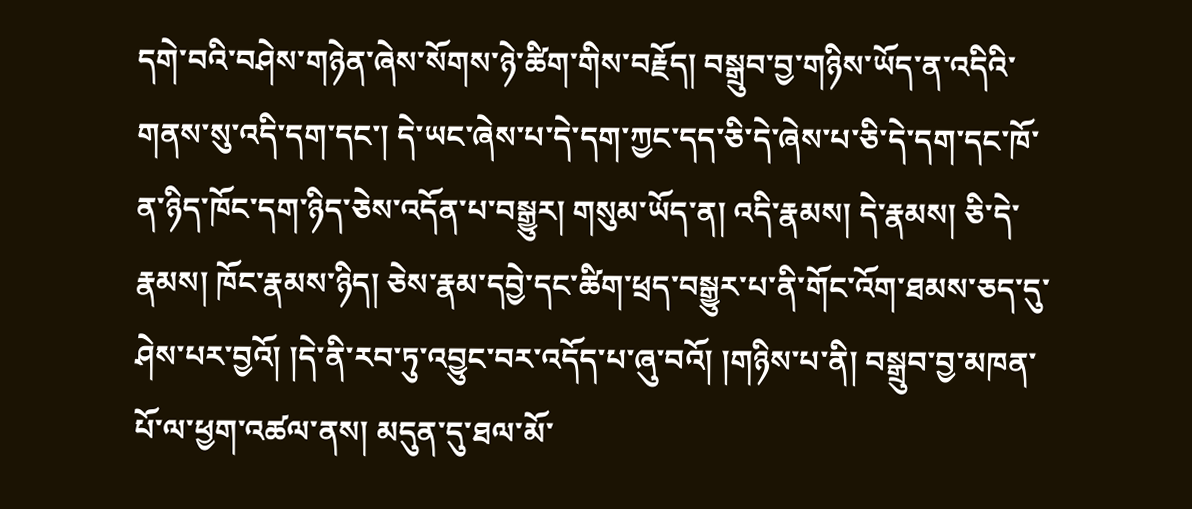དགེ་བའི་བཤེས་གཉེན་ཞེས་སོགས་ཉེ་ཚིག་གིས་བརྗོད། བསྒྲུབ་བྱ་གཉིས་ཡོད་ན་འདིའི་གནས་སུ་འདི་དག་དང་། དེ་ཡང་ཞེས་པ་དེ་དག་ཀྱང་དད་ཅི་དེ་ཞེས་པ་ཅི་དེ་དག་དང་ཁོ་ན་ཉིད་ཁོང་དག་ཉིད་ཅེས་འདོན་པ་བསྒྱུར། གསུམ་ཡོད་ན། འདི་རྣམས། དེ་རྣམས། ཅི་དེ་རྣམས། ཁོང་རྣམས་ཉིད། ཅེས་རྣམ་དབྱེ་དང་ཚིག་ཕྲད་བསྒྱུར་པ་ནི་གོང་འོག་ཐམས་ཅད་དུ་ཤེས་པར་བྱའོ། །དེ་ནི་རབ་ཏུ་འབྱུང་བར་འདོད་པ་ཞུ་བའོ། །གཉིས་པ་ནི། བསྒྲུབ་བྱ་མཁན་པོ་ལ་ཕྱག་འཚལ་ནས། མདུན་དུ་ཐལ་མོ་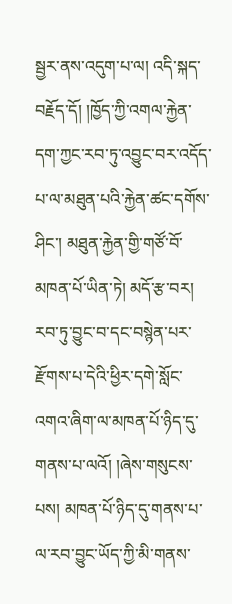སྦྱར་ནས་འདུག་པ་ལ། འདི་སྐད་བརྗོད་དོ། །ཁྱོད་ཀྱི་འགལ་རྐྱེན་དག་ཀྱང་རབ་ཏུ་འབྱུང་བར་འདོད་པ་ལ་མཐུན་པའི་རྐྱེན་ཚང་དགོས་ཤིང་། མཐུན་རྐྱེན་གྱི་གཙོ་བོ་མཁན་པོ་ཡིན་ཏེ། མདོ་རྩ་བར། རབ་ཏུ་བྱུང་བ་དང་བསྙེན་པར་རྫོགས་པ་དེའི་ཕྱིར་དགེ་སློང་འགའ་ཞིག་ལ་མཁན་པོ་ཉིད་དུ་གནས་པ་ལའོ། །ཞེས་གསུངས་པས། མཁན་པོ་ཉིད་དུ་གནས་པ་ལ་རབ་བྱུང་ཡོད་ཀྱི་མི་གནས་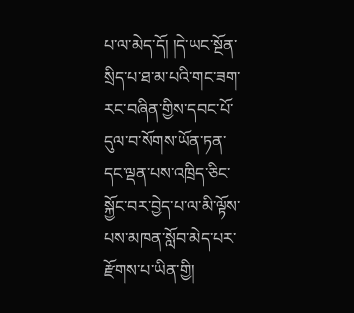པ་ལ་མེད་དོ། །དེ་ཡང་སྔོན་སྲིད་པ་ཐ་མ་པའི་གང་ཟག་རང་བཞིན་གྱིས་དབང་པོ་དུལ་བ་སོགས་ཡོན་ཏན་དང་ལྡན་པས་འཁྲིད་ཅིང་སྐྱོང་བར་བྱེད་པ་ལ་མི་ལྟོས་པས་མཁན་སློབ་མེད་པར་རྫོགས་པ་ཡིན་གྱི།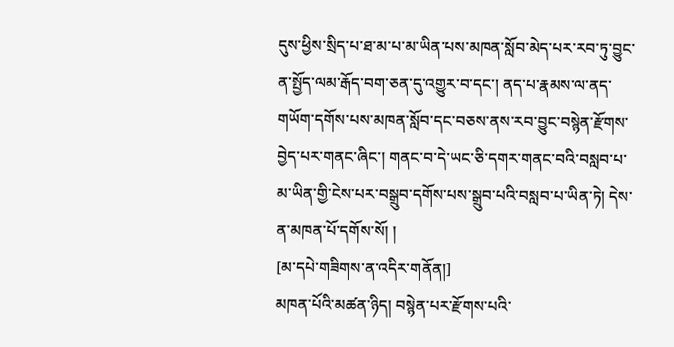དུས་ཕྱིས་སྲིད་པ་ཐ་མ་པ་མ་ཡིན་པས་མཁན་སློབ་མེད་པར་རབ་ཏུ་བྱུང་ན་སྤྱོད་ལམ་རྒོད་བག་ཅན་དུ་འགྱུར་བ་དང་། ནད་པ་རྣམས་ལ་ནད་གཡོག་དགོས་པས་མཁན་སློབ་དང་བཅས་ནས་རབ་བྱུང་བསྙེན་རྫོགས་བྱེད་པར་གནང་ཞིང་། གནང་བ་དེ་ཡང་ཅི་དགར་གནང་བའི་བསླབ་པ་མ་ཡིན་གྱི་ངེས་པར་བསྒྲུབ་དགོས་པས་སྒྲུབ་པའི་བསླབ་པ་ཡིན་ཏེ། དེས་ན་མཁན་པོ་དགོས་སོ། །
[མ་དཔེ་གཟིགས་ན་འདིར་གནོན།]
མཁན་པོའི་མཚན་ཉིད། བསྙེན་པར་རྫོགས་པའི་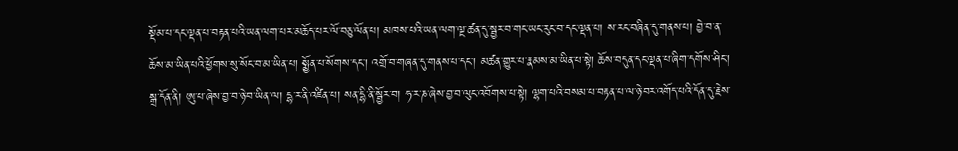སྡོམ་པ་དང་ལྡན་པ་བརྟན་པའི་ཡན་ལག་པར་མཆོད་པར་ལོ་བཅུ་ལོན་པ། མཁས་པའི་ཡན་ལག་ལྔ་ཚན་དུ་སྦྱར་བ་གང་ཡང་རུང་བ་དང་ལྡན་པ། ས་རང་བཞིན་དུ་གནས་པ། བྱེ་བ་ན་ཆོས་མ་ཡིན་པའི་ཕྱོགས་སུ་སོང་བ་མ་ཡིན་པ། སྨྱོན་པ་སོགས་དང་། འགྲོ་བ་གཞན་དུ་གནས་པ་དང་། མཚན་གྱུར་པ་རྣམས་མ་ཡིན་པ་སྟེ། ཆོས་བདུན་དང་ལྡན་པ་ཞིག་དགོས་ཤིང་། སྒྲ་དོན་ནི། ཨུ་པ་ཞེས་བྱ་བ་ཉེ་བ་ཡིན་ལ། དྷ་ར་ནི་འཛིན་པ། སན་དྷི་ནི་སྦྱོར་བ། ཧ་ར་ཎ་ཞེས་བྱ་བ་ལུང་འབོགས་པ་སྟེ། ལྷག་པའི་བསམ་པ་བརྟན་པ་ལ་ཉེ་བར་འགོད་པའི་དོན་དུ་རྗེས་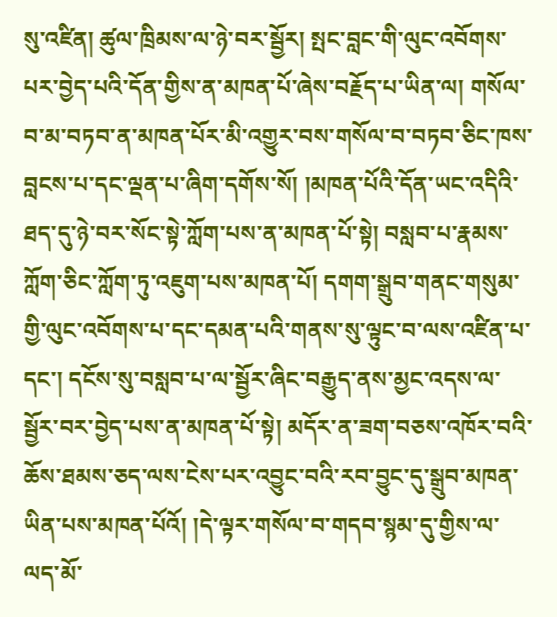སུ་འཛིན། ཚུལ་ཁྲིམས་ལ་ཉེ་བར་སྦྱོར། སྤང་བླང་གི་ལུང་འབོགས་པར་བྱེད་པའི་དོན་གྱིས་ན་མཁན་པོ་ཞེས་བརྗོད་པ་ཡིན་ལ། གསོལ་བ་མ་བཏབ་ན་མཁན་པོར་མི་འགྱུར་བས་གསོལ་བ་བཏབ་ཅིང་ཁས་བླངས་པ་དང་ལྡན་པ་ཞིག་དགོས་སོ། །མཁན་པོའི་དོན་ཡང་འདིའི་ཐད་དུ་ཉེ་བར་སོང་སྟེ་ཀློག་པས་ན་མཁན་པོ་སྟེ། བསླབ་པ་རྣམས་ཀློག་ཅིང་ཀློག་ཏུ་འཇུག་པས་མཁན་པོ། དགག་སྒྲུབ་གནང་གསུམ་གྱི་ལུང་འབོགས་པ་དང་དམན་པའི་གནས་སུ་ལྟུང་བ་ལས་འཛིན་པ་དང་། དངོས་སུ་བསླབ་པ་ལ་སྦྱོར་ཞིང་བརྒྱུད་ནས་མྱང་འདས་ལ་སྦྱོར་བར་བྱེད་པས་ན་མཁན་པོ་སྟེ། མདོར་ན་ཟག་བཅས་འཁོར་བའི་ཆོས་ཐམས་ཅད་ལས་ངེས་པར་འབྱུང་བའི་རབ་བྱུང་དུ་སྒྲུབ་མཁན་ཡིན་པས་མཁན་པོའོ། །དེ་ལྟར་གསོལ་བ་གདབ་སྙམ་དུ་གྱིས་ལ་ལད་མོ་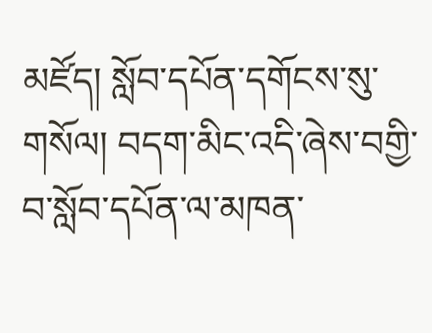མཛོད། སློབ་དཔོན་དགོངས་སུ་གསོལ། བདག་མིང་འདི་ཞེས་བགྱི་བ་སློབ་དཔོན་ལ་མཁན་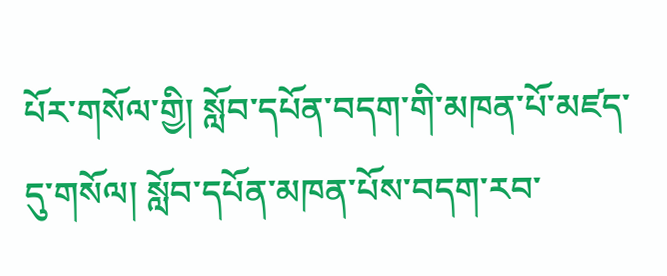པོར་གསོལ་གྱི། སློབ་དཔོན་བདག་གི་མཁན་པོ་མཛད་དུ་གསོལ། སློབ་དཔོན་མཁན་པོས་བདག་རབ་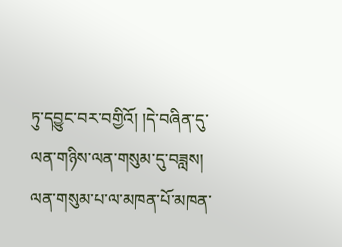ཏུ་དབྱུང་བར་བགྱིའོ། །དེ་བཞིན་དུ་ལན་གཉིས་ལན་གསུམ་དུ་བཟླས། ལན་གསུམ་པ་ལ་མཁན་པོ་མཁན་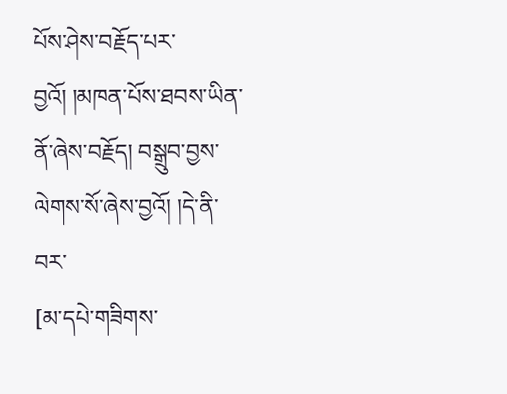པོས་ཤེས་བརྗོད་པར་བྱའོ། །མཁན་པོས་ཐབས་ཡིན་ནོ་ཞེས་བརྗོད། བསྒྲུབ་བྱས་ལེགས་སོ་ཞེས་བྱའོ། །དེ་ནི་བར་
[མ་དཔེ་གཟིགས་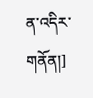ན་འདིར་གནོན།]